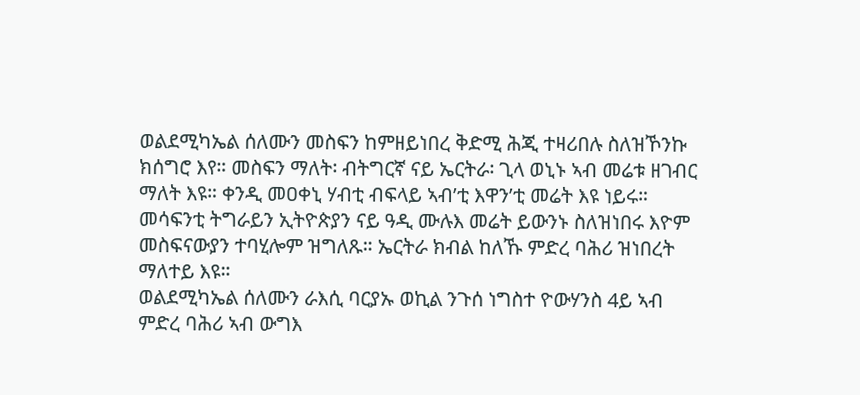ወልደሚካኤል ሰለሙን መስፍን ከምዘይነበረ ቅድሚ ሕጂ ተዛሪበሉ ስለዝኾንኩ ክሰግሮ እየ። መስፍን ማለት፡ ብትግርኛ ናይ ኤርትራ፡ ጊላ ወኒኑ ኣብ መሬቱ ዘገብር ማለት እዩ። ቀንዲ መዐቀኒ ሃብቲ ብፍላይ ኣብ’ቲ እዋን’ቲ መሬት እዩ ነይሩ። መሳፍንቲ ትግራይን ኢትዮጵያን ናይ ዓዲ ሙሉእ መሬት ይውንኑ ስለዝነበሩ እዮም መስፍናውያን ተባሂሎም ዝግለጹ። ኤርትራ ክብል ከለኹ ምድረ ባሕሪ ዝነበረት ማለተይ እዩ።
ወልደሚካኤል ሰለሙን ራእሲ ባርያኡ ወኪል ንጉሰ ነግስተ ዮውሃንስ 4ይ ኣብ ምድረ ባሕሪ ኣብ ውግእ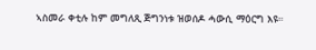ኣስመራ ቀቲሉ ከም መግለጺ ጅግንነቱ ዝወሰዶ ሓውሲ ማዕርግ እዩ።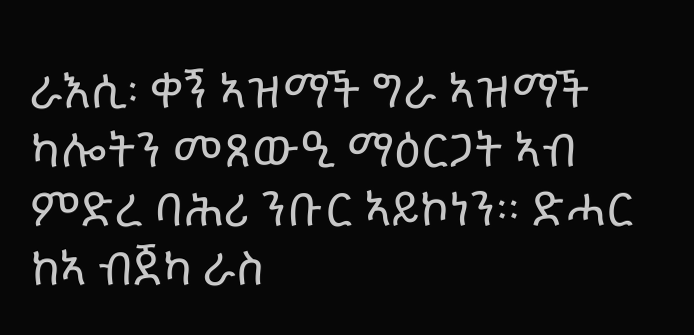ራእሲ፡ ቀኝ ኣዝማች ግራ ኣዝማች ካሎትን መጸውዒ ማዕርጋት ኣብ ምድረ ባሕሪ ንቡር ኣይኮነን። ድሓር ከኣ ብጀካ ራስ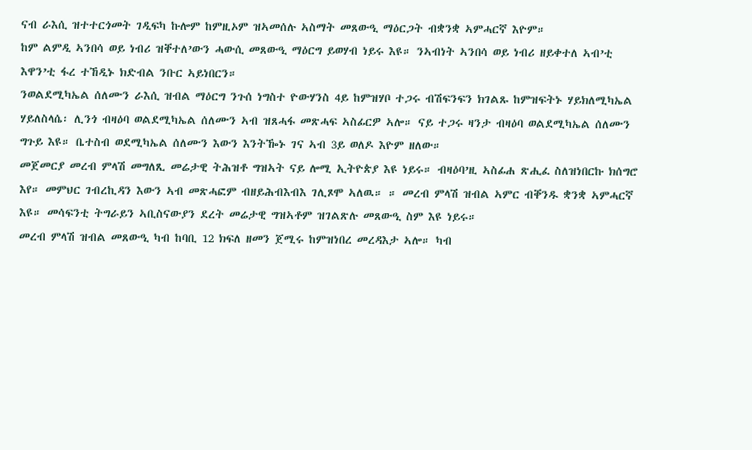ናብ ራእሲ ዝተተርጎመት ገዲፍካ ኩሎም ከምዚኦም ዝኣመሰሉ ኣስማት መጸውዒ ማዕርጋት ብቋንቋ ኣምሓርኛ እዮም።
ከም ልምዲ ኣንበሳ ወይ ነብሪ ዝቐተለ’ውን ሓውሲ መጸውዒ ማዕርግ ይወሃብ ነይሩ እዩ። ንኣብነት ኣንበሳ ወይ ነብሪ ዘይቀተለ ኣብ’ቲ እዋን’ቲ ፋረ ተኸዲኑ ክድብል ንቡር ኣይነበርን።
ንወልደሚካኤል ሰለሙን ራእሲ ዝብል ማዕርግ ንጉሰ ነግስተ ዮውሃንስ 4ይ ከምዝሃቦ ተጋሩ ብሽፍንፍን ክገልጹ ከምዝፍትኑ ሃይክለሚካኤል ሃይለስላሴ፡ ሊንጎ ብዛዕባ ወልደሚካኤል ሰለሙን ኣብ ዝጸሓፋ መጽሓፍ ኣስፊርዎ ኣሎ። ናይ ተጋሩ ዛንታ ብዛዕባ ወልደሚካኤል ሰለሙን ግጉይ እዩ። ቤተስብ ወደሚካኤል ሰለሙን እውን እንትዀኑ ገና ኣብ 3ይ ወለዶ እዮም ዘለው።
መጀመርያ መረብ ምላሽ መግለጺ መሬታዊ ትሕዝቶ ግዝኣት ናይ ሎሚ ኢትዮጵያ እዩ ነይሩ። ብዛዕባ’ዚ ኣስፊሐ ጽሒፈ ስለዝነበርኩ ክሰግሮ እየ። መምህር ገብረኪዳን እውን ኣብ መጽሓፎም ብዘይሕብእብእ ገሊጾሞ ኣለዉ። ። መረብ ምላሽ ዝብል ኣምር ብቐንዱ ቋንቋ ኣምሓርኛ እዩ። መሳፍንቲ ትግራይን ኣቢስናውያን ደረት መሬታዊ ግዝኣቶም ዝገልጽሉ መጸውዒ ስም እዩ ነይሩ።
መረብ ምላሽ ዝብል መጸውዒ ካብ ከባቢ 12 ክፍለ ዘመን ጀሚሩ ከምዝነበረ መረዳእታ ኣሎ። ካብ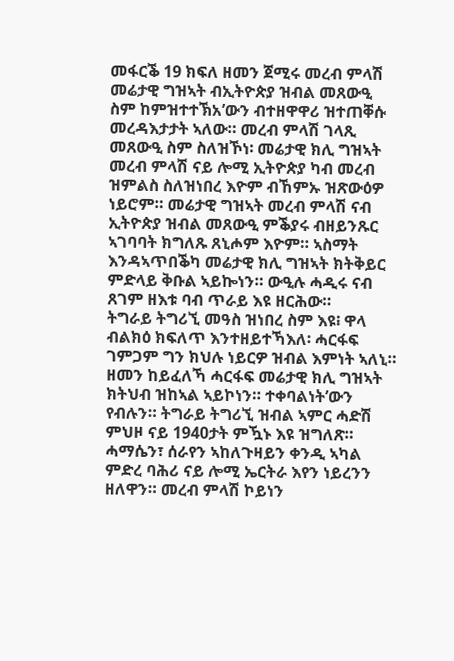መፋርቕ 19 ክፍለ ዘመን ጀሚሩ መረብ ምላሽ መሬታዊ ግዝኣት ብኢትዮጵያ ዝብል መጸውዒ ስም ከምዝተተኽአ’ውን ብተዘዋዋሪ ዝተጠቐሱ መረዳእታታት ኣለው። መረብ ምላሽ ገላጺ መጸውዒ ስም ስለዝኾነ፡ መሬታዊ ክሊ ግዝኣት መረብ ምላሽ ናይ ሎሚ ኢትዮጵያ ካብ መረብ ዝምልስ ስለዝነበረ እዮም ብኸምኡ ዝጽውዕዎ ነይሮም። መሬታዊ ግዝኣት መረብ ምላሽ ናብ ኢትዮጵያ ዝብል መጸውዒ ምቕያሩ ብዘይንጹር ኣገባባት ክግለጹ ጸኒሖም እዮም። ኣስማት እንዳኣጥበቕካ መሬታዊ ክሊ ግዝኣት ክትቅይር ምድላይ ቅቡል ኣይኰነን። ውዒሉ ሓዲሩ ናብ ጸገም ዘእቱ ባብ ጥራይ እዩ ዘርሕው።
ትግራይ ትግሪኚ መዓስ ዝነበረ ስም እዩ፧ ዋላ ብልክዕ ክፍለጥ እንተዘይተኻእለ፡ ሓርፋፍ ገምጋም ግን ክህሉ ነይርዎ ዝብል እምነት ኣለኒ። ዘመን ከይፈለኻ ሓርፋፍ መሬታዊ ክሊ ግዝኣት ክትህብ ዝከኣል ኣይኮነን። ተቀባልነት’ውን የብሉን። ትግራይ ትግሪኚ ዝብል ኣምር ሓድሽ ምህዞ ናይ 1940ታት ምዃኑ እዩ ዝግለጽ።
ሓማሴን፣ ሰራየን ኣከለጉዛይን ቀንዲ ኣካል ምድረ ባሕሪ ናይ ሎሚ ኤርትራ እየን ነይረንን ዘለዋን። መረብ ምላሽ ኮይነን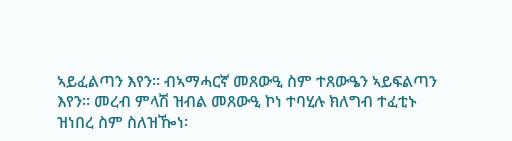ኣይፈልጣን እየን። ብኣማሓርኛ መጸውዒ ስም ተጸውዔን ኣይፍልጣን እየን። መረብ ምላሽ ዝብል መጸውዒ ኮነ ተባሂሉ ክለግብ ተፈቲኑ ዝነበረ ስም ስለዝዀነ፡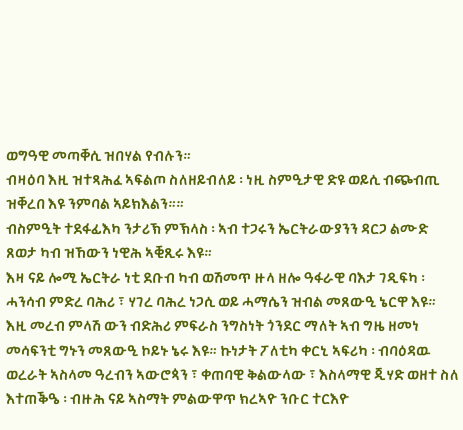ወግዓዊ መጣቐሲ ዝበሃል የብሉን።
ብዛዕባ እዚ ዝተጻሕፈ ኣፍልጦ ስለዘይብለይ ፡ ነዚ ስምዒታዊ ድዩ ወይሲ ብጭብጢ ዝቐረበ እዩ ንምባል ኣይክእልን።።
ብስምዒት ተደፋፊእካ ንታሪኽ ምኽላስ ፡ ኣብ ተጋሩን ኤርትራውያንን ዳርጋ ልሙድ ጸወታ ካብ ዝኸውን ነዊሕ ኣቒጺሩ እዩ።
እዛ ናይ ሎሚ ኤርትራ ነቲ ደቡብ ካብ ወሽመጥ ዙላ ዘሎ ዓፋራዊ ባእታ ገዲፍካ ፡ ሓንሳብ ምድረ ባሕሪ ፣ ሃገረ ባሕረ ነጋሲ ወይ ሓማሴን ዝብል መጸውዒ ኔርዋ እዩ።
እዚ መረብ ምላሽ ውን ብድሕሪ ምፍራስ ንግስነት ጎንደር ማለት ኣብ ግዜ ዘመነ መሳፍንቲ ግኑን መጸውዒ ኮይኑ ኔሩ እዩ። ኩነታት ፖለቲካ ቀርኒ ኣፍሪካ ፡ ብባዕዳዉ ወረራት ኣስላመ ዓረብን ኣውሮጳን ፣ ቀጠባዊ ቅልውላው ፣ እስላማዊ ጂሃድ ወዘተ ስለ እተጠቕዔ ፡ ብዙሕ ናይ ኣስማት ምልውዋጥ ክረኣዮ ንቡር ተርእዮ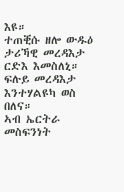እዩ።
ተጠቒሱ ዘሎ ውዱዕ ታሪኻዊ መረዳእታ ርድእ እመስለኒ። ፍሉይ መረዳእታ እንተሃልዩካ ወስ በለና።
ኣብ ኤርትራ መስፍንነት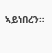ኣይነበረን።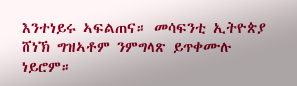እንተነይሩ ኣፍልጠና። መሳፍንቲ ኢትዮጵያ ሸነኽ ግዝኣቶም ንምግላጽ ይጥቀሙሉ ነይሮም።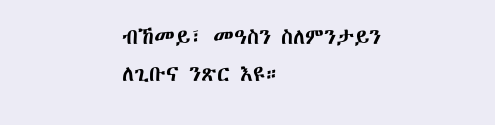ብኸመይ፣ መዓስን ስለምንታይን ለጊቡና ንጽር እዩ።